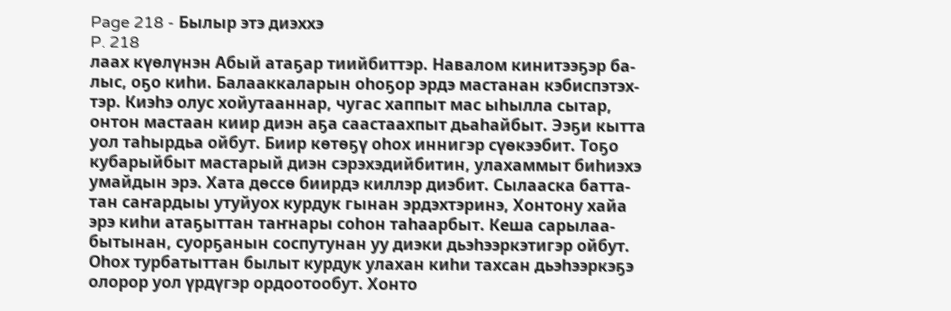Page 218 - Былыр этэ диэххэ
P. 218
лаах күөлүнэн Абый атаҕар тиийбиттэр. Навалом кинитээҕэр ба-
лыс, оҕо киһи. Балааккаларын оһоҕор эрдэ мастанан кэбиспэтэх-
тэр. Киэһэ олус хойутааннар, чугас хаппыт мас ыһылла сытар,
онтон мастаан киир диэн аҕа саастаахпыт дьаһайбыт. Ээҕи кытта
уол таһырдьа ойбут. Биир көтөҕү оһох иннигэр сүөкээбит. Тоҕо
кубарыйбыт мастарый диэн сэрэхэдийбитин, улахаммыт биһиэхэ
умайдын эрэ. Хата дөссө биирдэ киллэр диэбит. Сылааска батта-
тан саҥардыы утуйуох курдук гынан эрдэхтэринэ, Хонтону хайа
эрэ киһи атаҕыттан таҥнары соһон таһаарбыт. Кеша сарылаа-
бытынан, суорҕанын соспутунан уу диэки дьэһээркэтигэр ойбут.
Оһох турбатыттан былыт курдук улахан киһи тахсан дьэһээркэҕэ
олорор уол үрдүгэр ордоотообут. Хонто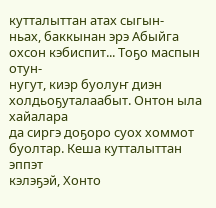кутталыттан атах сыгын-
ньах, баккынан эрэ Абыйга охсон кэбиспит... Тоҕо маспын отун-
нугут, киэр буолуҥ диэн холдьоҕуталаабыт. Онтон ыла хайалара
да сиргэ доҕоро суох хоммот буолтар. Кеша кутталыттан эппэт
кэлэҕэй, Хонто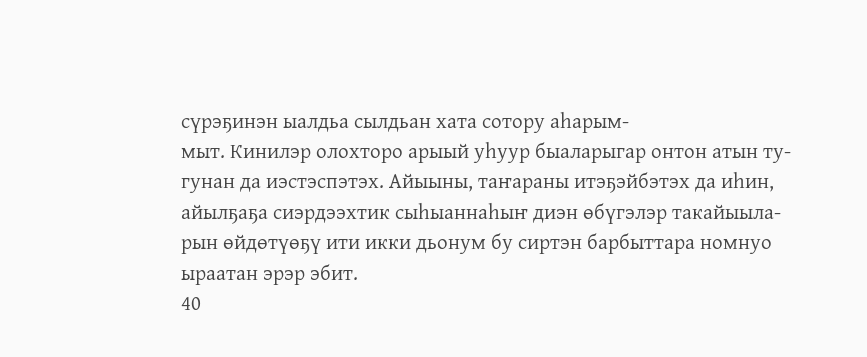сүрэҕинэн ыалдьа сылдьан хата сотору аһарым-
мыт. Кинилэр олохторо арыый уһуур быаларыгар онтон атын ту-
гунан да иэстэспэтэх. Айыыны, таҥараны итэҕэйбэтэх да иһин,
айылҕаҕа сиэрдээхтик сыһыаннаһыҥ диэн өбүгэлэр такайыыла-
рын өйдөтүөҕү ити икки дьонум бу сиртэн барбыттара номнуо
ыраатан эрэр эбит.
40